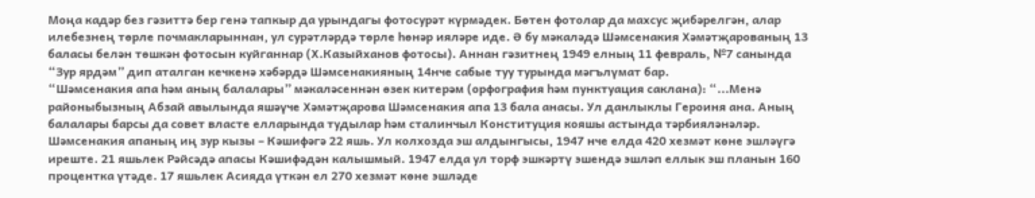Моңа кадәр без гәзиттә бер генә тапкыр да урындагы фотосурәт күрмәдек. Бөтен фотолар да махсус җибәрелгән, алар илебезнең төрле почмакларыннан, ул сурәтләрдә төрле һөнәр ияләре иде. Ә бу мәкаләдә Шәмсенакия Хәмәтҗарованың 13 баласы белән төшкән фотосын куйганнар (Х.Казыйханов фотосы). Аннан гәзитнең 1949 елның 11 февраль, №7 санында “Зур ярдәм” дип аталган кечкенә хәбәрдә Шәмсенакияның 14нче сабые туу турында мәгълүмат бар.
“Шәмсенакия апа һәм аның балалары” мәкаләсеннән өзек китерәм (орфография һәм пунктуация саклана): “...Менә районыбызның Абзай авылында яшәүче Хәмәтҗарова Шәмсенакия апа 13 бала анасы. Ул данлыклы Героиня ана. Аның балалары барсы да совет власте елларында тудылар һәм сталинчыл Конституция кояшы астында тәрбияләнәләр.
Шәмсенакия апаның иң зур кызы – Кәшифәгә 22 яшь. Ул колхозда эш алдынгысы, 1947 нче елда 420 хезмәт көне эшләүгә иреште. 21 яшьлек Рәйсәдә апасы Кәшифәдән калышмый. 1947 елда ул торф эшкәртү эшендә эшләп еллык эш планын 160 процентка үтәде. 17 яшьлек Асияда үткән ел 270 хезмәт көне эшләде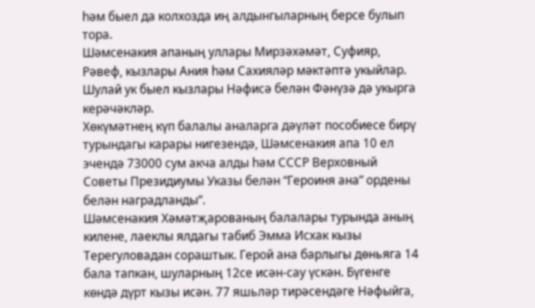һәм быел да колхозда иң алдынгыларның берсе булып тора.
Шәмсенакия апаның уллары Мирзәхәмәт, Суфияр, Рәвеф, кызлары Ания һәм Сахияләр мәктәптә укыйлар. Шулай ук быел кызлары Нәфисә белән Фәнүзә дә укырга керәчәкләр.
Хөкүмәтнең күп балалы аналарга дәүләт пособиесе бирү турындагы карары нигезендә, Шәмсенакия апа 10 ел эчендә 73000 сум акча алды һәм СССР Верховный Советы Президиумы Указы белән “Героиня ана” ордены белән наградланды”.
Шәмсенакия Хәмәтҗарованың балалары турында аның килене, лаеклы ялдагы табиб Эмма Исхак кызы Терегуловадан сораштык. Герой ана барлыгы дөньяга 14 бала тапкан, шуларның 12се исән-сау үскән. Бүгенге көндә дүрт кызы исән. 77 яшьләр тирәсендәге Нәфыйга,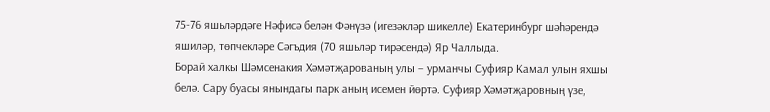75-76 яшьләрдәге Нәфисә белән Фәнүзә (игезәкләр шикелле) Екатеринбург шәһәрендә яшиләр, төпчекләре Сәгъдия (70 яшьләр тирәсендә) Яр Чаллыда.
Борай халкы Шәмсенакия Хәмәтҗарованың улы – урманчы Суфияр Камал улын яхшы белә. Сару буасы янындагы парк аның исемен йөртә. Суфияр Хәмәтҗаровның үзе,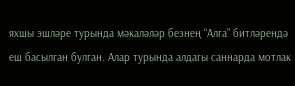яхшы эшләре турында мәкаләләр безнең “Алга” битләрендә еш басылган булган. Алар турында алдагы саннарда мотлак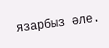язарбыз әле.